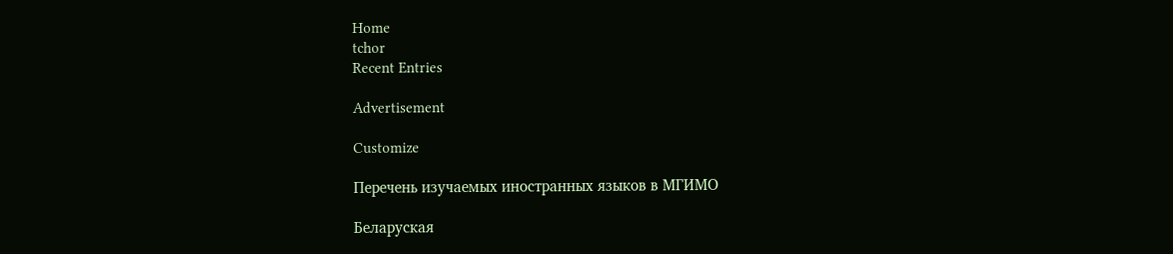Home
tchor
Recent Entries

Advertisement

Customize

Перечень изучаемых иностранных языков в МГИМО

Беларуская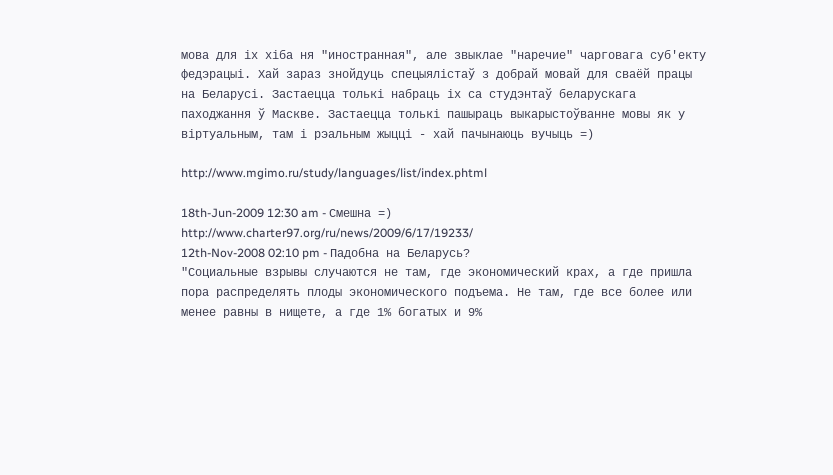мова для іх хіба ня "иностранная", але звыклае "наречие" чарговага суб'екту федэрацыі. Хай зараз знойдуць спецыялістаў з добрай мовай для сваёй працы на Беларусі. Застаецца толькі набраць іх са студэнтаў беларускага паходжання ў Маскве. Застаецца толькі пашыраць выкарыстоўванне мовы як у віртуальным, там і рэальным жыцці - хай пачынаюць вучыць =)

http://www.mgimo.ru/study/languages/list/index.phtml

18th-Jun-2009 12:30 am - Смешна =)
http://www.charter97.org/ru/news/2009/6/17/19233/
12th-Nov-2008 02:10 pm - Падобна на Беларусь?
"Социальные взрывы случаются не там, где экономический крах, а где пришла пора распределять плоды экономического подъема. Не там, где все более или менее равны в нищете, а где 1% богатых и 9%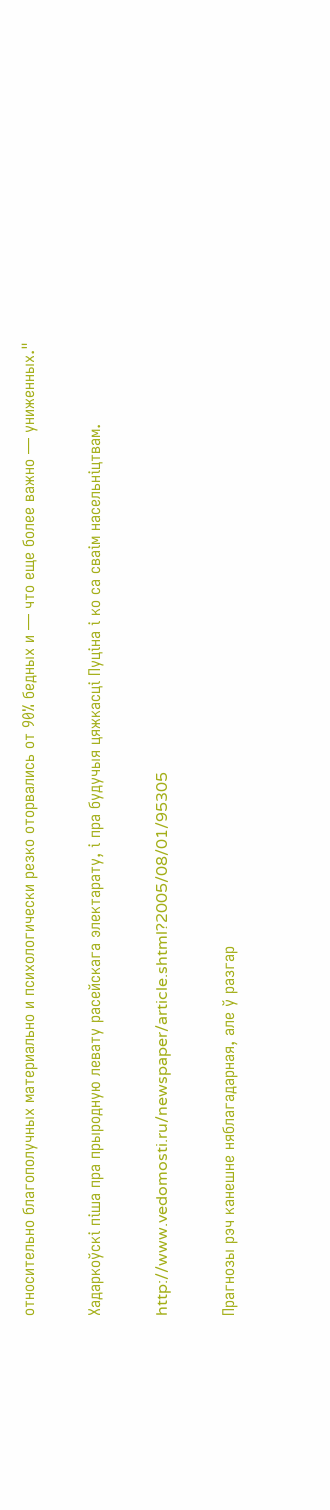относительно благополучных материально и психологически резко оторвались от 90% бедных и — что еще более важно — униженных."

Хадаркоўскі піша пра прыродную левату расейскага электарату, і пра будучыя цяжкасці Пуціна і ко са сваім насельніцтвам.

http://www.vedomosti.ru/newspaper/article.shtml?2005/08/01/95305

Прагнозы рэч канешне няблагадарная, але ў разгар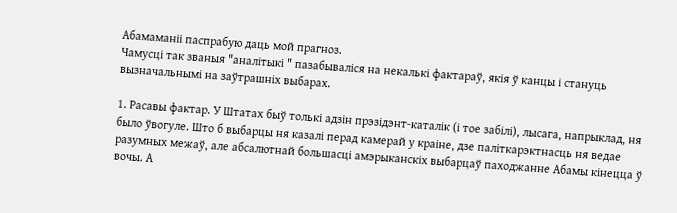Абамаманіі паспрабую даць мой прагноз.
Чамусці так званыя "аналітыкі " пазабываліся на некалькі фактараў, якія ў канцы і стануць вызначальнымі на заўтрашніх выбарах.

1. Расавы фактар. У Штатах быў толькі адзін прэзідэнт-каталік (і тое забілі), лысага, напрыклад, ня было ўвогуле. Што б выбарцы ня казалі перад камерай у краіне, дзе паліткарэктнасць ня ведае разумных межаў, але абсалютнай большасці амэрыканскіх выбарцаў паходжанне Абамы кінецца ў вочы. А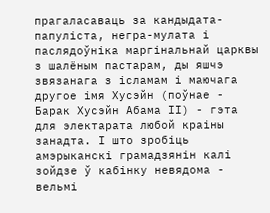прагаласаваць за кандыдата-папуліста, негра-мулата і паслядоўніка маргінальнай царквы з шалёным пастарам, ды яшчэ звязанага з ісламам і маючага другое імя Хусэйн (поўнае - Барак Хусэйн Абама ІІ) - гэта для электарата любой краіны занадта. І што зробіць амэрыканскі грамадзянін калі зойдзе ў кабінку невядома - вельмі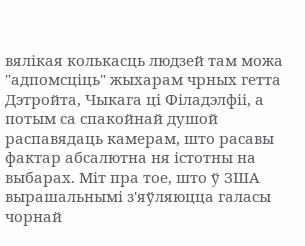вялікая колькасць людзей там можа "адпомсціць" жыхарам чрных гетта Дэтройта, Чыкага ці Філадэлфіі, а потым са спакойнай душой распавядаць камерам, што расавы фактар абсалютна ня істотны на выбарах. Міт пра тое, што ў ЗША вырашальнымі з'яўляюцца галасы чорнай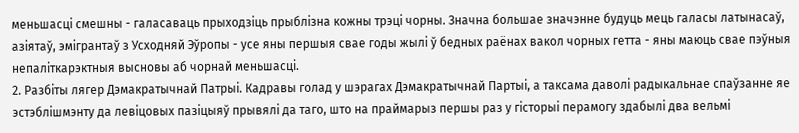меньшасці смешны - галасаваць прыходзіць прыблізна кожны трэці чорны. Значна большае значэнне будуць мець галасы латынасаў, азіятаў, эмігрантаў з Усходняй Эўропы - усе яны першыя свае годы жылі ў бедных раёнах вакол чорных гетта - яны маюць свае пэўныя непаліткарэктныя высновы аб чорнай меньшасці.
2. Разбіты лягер Дэмакратычнай Патрыі. Кадравы голад у шэрагах Дэмакратычнай Партыі, а таксама даволі радыкальнае спаўзанне яе эстэблішмэнту да левіцовых пазіцыяў прывялі да таго, што на праймарыз першы раз у гісторыі перамогу здабылі два вельмі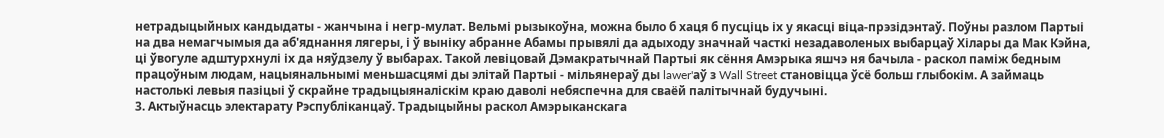нетрадыцыйных кандыдаты - жанчына і негр-мулат. Вельмі рызыкоўна, можна было б хаця б пусціць іх у якасці віца-прэзідэнтаў. Поўны разлом Партыі на два немагчымыя да аб'яднання лягеры, і ў выніку абранне Абамы прывялі да адыходу значнай часткі незадаволеных выбарцаў Хілары да Мак Кэйна, ці ўвогуле адштурхнулі іх да няўдзелу ў выбарах. Такой левіцовай Дэмакратычнай Партыі як сёння Амэрыка яшчэ ня бачыла - раскол паміж бедным працоўным людам, нацыянальнымі меньшасцямі ды элітай Партыі - мільянераў ды lawer'аў з Wall Street становіцца ўсё больш глыбокім. А займаць настолькі левыя пазіцыі ў скрайне традыцыяналіскім краю даволі небяспечна для сваёй палітычнай будучыні.
3. Актыўнасць электарату Рэспубліканцаў. Традыцыйны раскол Амэрыканскага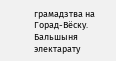грамадзтва на Горад-Вёску. Бальшыня электарату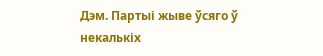Дэм. Партыі жыве ўсяго ў некалькіх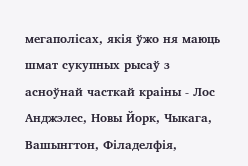мегаполісах, якія ўжо ня маюць шмат сукупных рысаў з асноўнай часткай краіны - Лос Анджэлес, Новы Йорк, Чыкага, Вашынгтон, Філаделфія,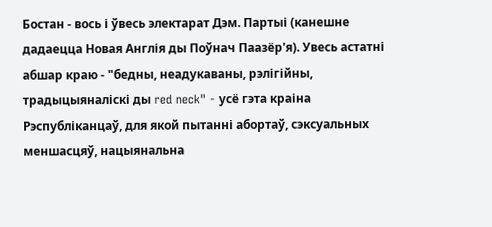Бостан - вось і ўвесь электарат Дэм. Партыі (канешне дадаецца Новая Англія ды Поўнач Паазёр'я). Увесь астатні абшар краю - "бедны, неадукаваны, рэлігійны, традыцыяналіскі ды red neck" - усё гэта краіна Рэспубліканцаў, для якой пытанні абортаў, сэксуальных меншасцяў, нацыянальна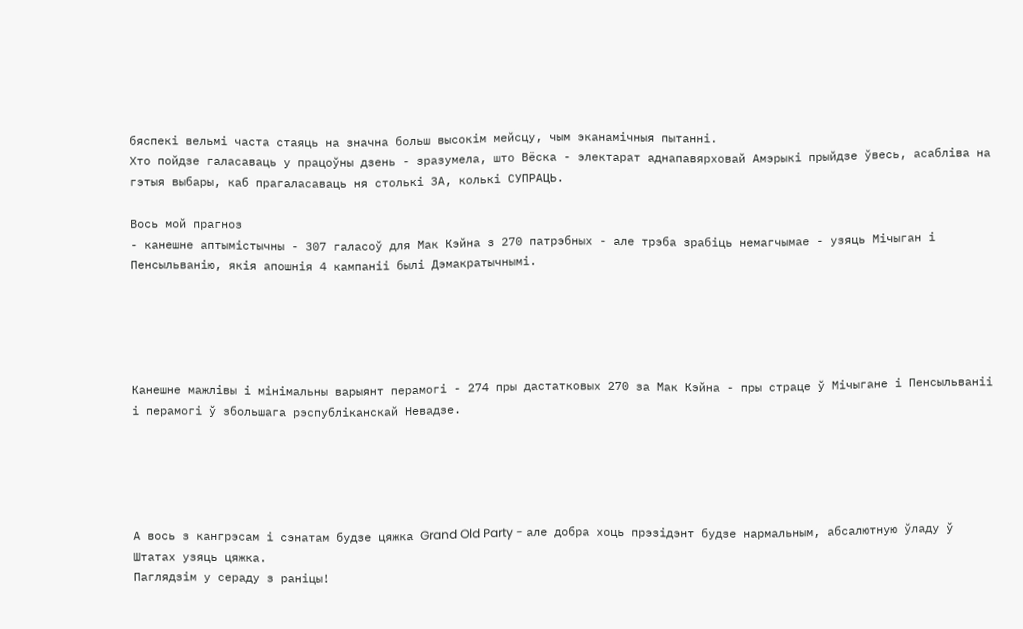бяспекі вельмі часта стаяць на значна больш высокім мейсцу, чым эканамічныя пытанні.
Хто пойдзе галасаваць у працоўны дзень - зразумела, што Вёска - электарат аднапавярховай Амэрыкі прыйдзе ўвесь, асабліва на гэтыя выбары, каб прагаласаваць ня столькі ЗА, колькі СУПРАЦЬ.

Вось мой прагноз
- канешне аптымістычны - 307 галасоў для Мак Кэйна з 270 патрэбных - але трэба зрабіць немагчымае - узяць Мічыган і Пенсыльванію, якія апошнія 4 кампаніі былі Дэмакратычнымі.





Канешне мажлівы і мінімальны варыянт перамогі - 274 пры дастатковых 270 за Мак Кэйна - пры страце ў Мічыгане і Пенсыльваніі і перамогі ў збольшага рэспубліканскай Невадзе.





А вось з кангрэсам і сэнатам будзе цяжка Grand Old Party - але добра хоць прэзідэнт будзе нармальным, абсалютную ўладу ў Штатах узяць цяжка.
Паглядзім у сераду з раніцы!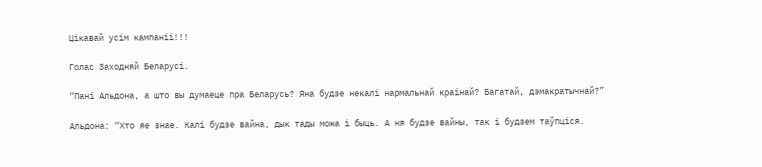Цікавай усім кампаніі!!!

Голас Заходняй Беларусі.

“Пані Альдона, а што вы думаеце пра Беларусь? Яна будзе некалі нармальнай краінай? Багатай, дэмакратычнай?”

Альдона: “Хто яе знае. Калі будзе вайна, дык тады можа і быць. А ня будзе вайны, так і будзем таўпціся.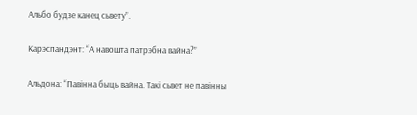Альбо будзе канец сьвету”.

Карэспандэнт: “А навошта патрэбна вайна?”

Альдона: “Павінна быць вайна. Такі сьвет не павінны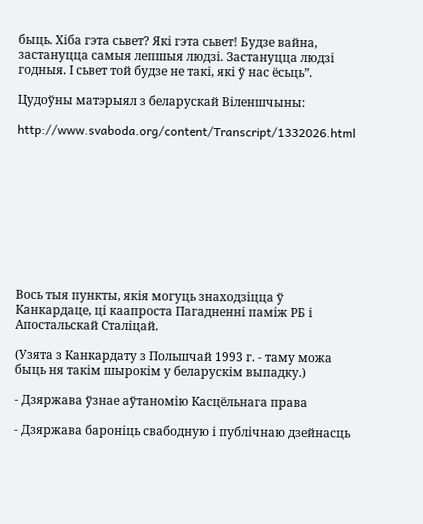быць. Хіба гэта сьвет? Які гэта сьвет! Будзе вайна, застануцца самыя лепшыя людзі. Застануцца людзі годныя. І сьвет той будзе не такі, які ў нас ёсьць”.

Цудоўны матэрыял з беларускай Віленшчыны:

http://www.svaboda.org/content/Transcript/1332026.html










Вось тыя пункты, якія могуць знаходзіцца ў Канкардаце, ці каапроста Пагадненні паміж РБ і Апостальскай Сталіцай.

(Узята з Канкардату з Польшчай 1993 г. - таму можа быць ня такім шырокім у беларускім выпадку.)

- Дзяржава ўзнае аўтаномію Касцёльнага права

- Дзяржава бароніць свабодную і публічнаю дзейнасць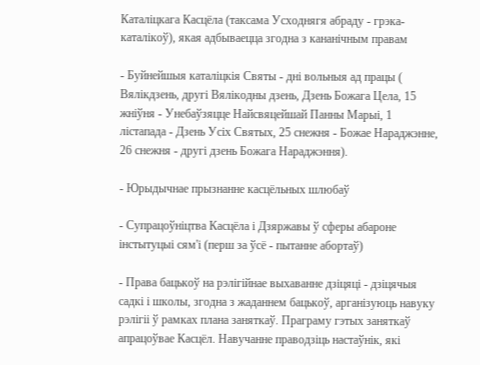Каталіцкага Касцёла (таксама Усходнягя абраду - грэка-каталікоў), якая адбываецца згодна з кананічным правам

- Буйнейшыя каталіцкія Святы - дні вольныя ад працы ( Вялікдзень, другі Вялікодны дзень, Дзень Божага Цела, 15 жніўня - Унебаўзяцце Найсвяцейшай Панны Марыі, 1 лістапада - Дзень Усіх Святых, 25 снежня - Божае Нараджэнне, 26 снежня - другі дзень Божага Нараджэння).

- Юрыдычнае прызнанне касцёльных шлюбаў

- Супрацоўніцтва Касцёла і Дзяржавы ў сферы абароне інстытуцыі сям'і (перш за ўсё - пытанне абортаў)

- Права бацькоў на рэлігійнае выхаванне дзіцяці - дзіцячыя садкі і школы, згодна з жаданнем бацькоў, арганізуюць навуку рэлігіі ў рамках плана заняткаў. Праграму гэтых заняткаў апрацоўвае Касцёл. Навучанне праводзіць настаўнік, які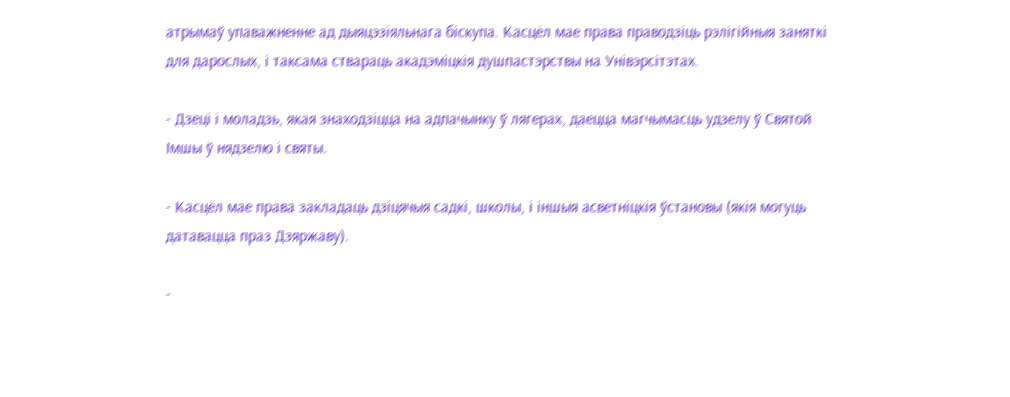атрымаў упаважненне ад дыяцэзіяльнага біскупа. Касцёл мае права праводзіць рэлігійныя заняткі для дарослых, і таксама ствараць акадэміцкія душпастэрствы на Унівэрсітэтах.

- Дзеці і моладзь, якая знаходзіцца на адпачынку ў лягерах, даецца магчымасць удзелу ў Святой Імшы ў нядзелю і святы.

- Касцёл мае права закладаць дзіцячыя садкі, школы, і іншыя асветніцкія ўстановы (якія могуць датавацца праз Дзяржаву).

-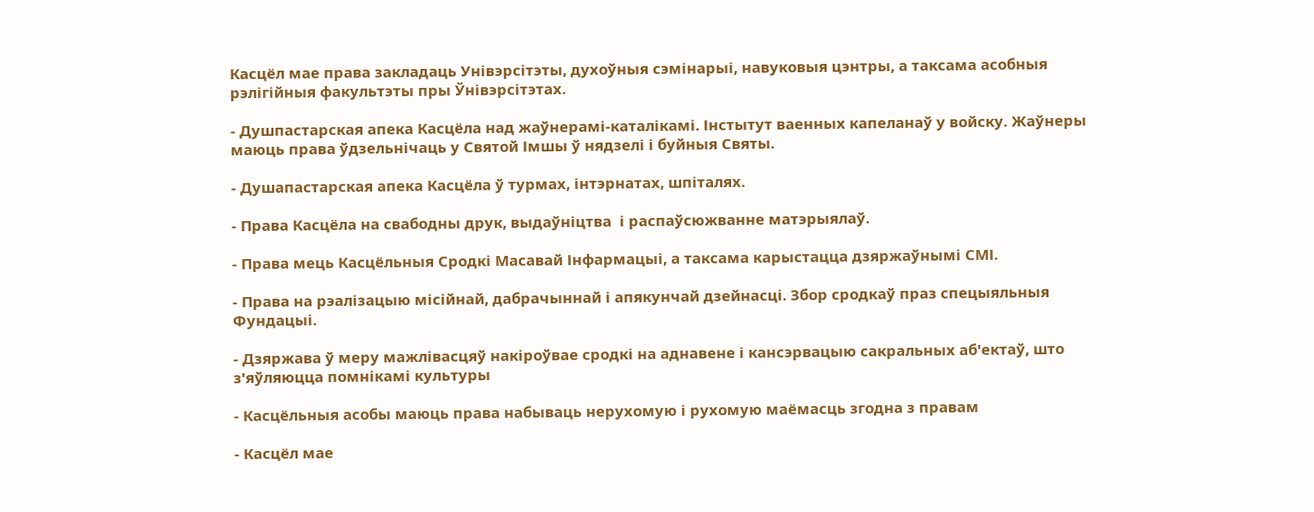Касцёл мае права закладаць Унівэрсітэты, духоўныя сэмінарыі, навуковыя цэнтры, а таксама асобныя рэлігійныя факультэты пры Ўнівэрсітэтах.

- Душпастарская апека Касцёла над жаўнерамі-каталікамі. Інстытут ваенных капеланаў у войску. Жаўнеры маюць права ўдзельнічаць у Святой Імшы ў нядзелі і буйныя Святы.

- Душапастарская апека Касцёла ў турмах, інтэрнатах, шпіталях.

- Права Касцёла на свабодны друк, выдаўніцтва  і распаўсюжванне матэрыялаў.

- Права мець Касцёльныя Сродкі Масавай Інфармацыі, а таксама карыстацца дзяржаўнымі СМІ.

- Права на рэалізацыю місійнай, дабрачыннай і апякунчай дзейнасці. Збор сродкаў праз спецыяльныя Фундацыі.

- Дзяржава ў меру мажлівасцяў накіроўвае сродкі на аднавене і кансэрвацыю сакральных аб'ектаў, што з'яўляюцца помнікамі культуры

- Касцёльныя асобы маюць права набываць нерухомую і рухомую маёмасць згодна з правам

- Касцёл мае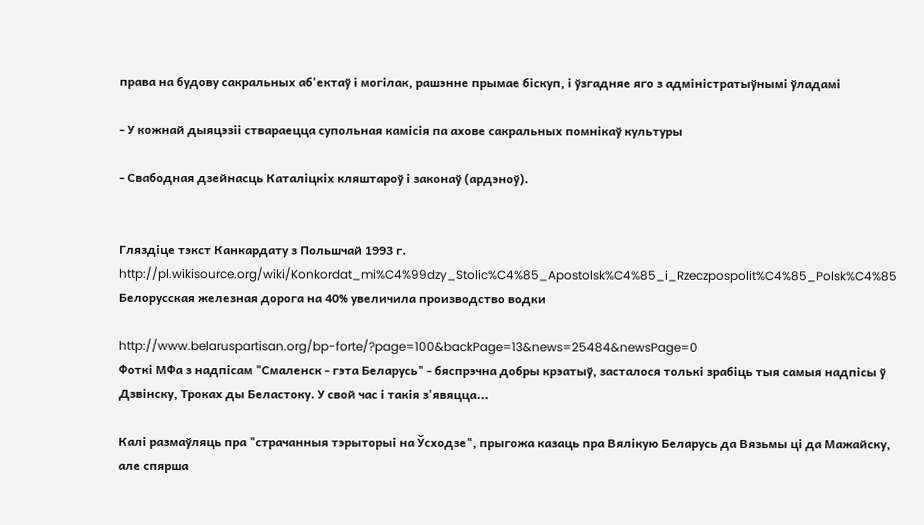права на будову сакральных аб'ектаў і могілак, рашэнне прымае біскуп, і ўзгадняе яго з адміністратыўнымі ўладамі

- У кожнай дыяцэзіі ствараецца супольная камісія па ахове сакральных помнікаў культуры

- Свабодная дзейнасць Каталіцкіх кляштароў і законаў (ардэноў).


Гляздіце тэкст Канкардату з Польшчай 1993 г.  http://pl.wikisource.org/wiki/Konkordat_mi%C4%99dzy_Stolic%C4%85_Apostolsk%C4%85_i_Rzeczpospolit%C4%85_Polsk%C4%85
Белорусская железная дорога на 40% увеличила производство водки

http://www.belaruspartisan.org/bp-forte/?page=100&backPage=13&news=25484&newsPage=0
Фоткі МФа з надпісам "Смаленск - гэта Беларусь" - бяспрэчна добры крэатыў, засталося толькі зрабіць тыя самыя надпісы ў Дзвінску, Троках ды Беластоку. У свой час і такія з'явяцца...

Калі размаўляць пра "страчанныя тэрыторыі на Ўсходзе", прыгожа казаць пра Вялікую Беларусь да Вязьмы ці да Мажайску, але спярша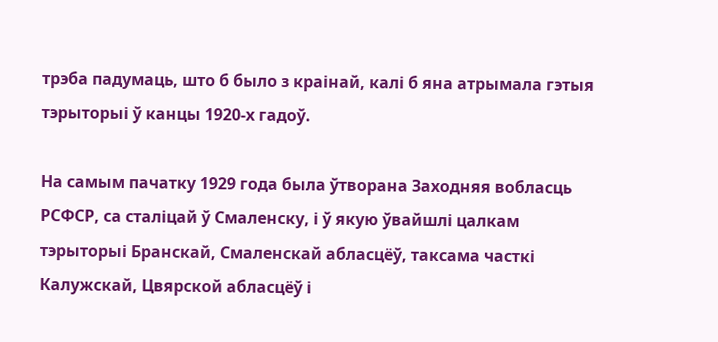трэба падумаць, што б было з краінай, калі б яна атрымала гэтыя тэрыторыі ў канцы 1920-х гадоў.

На самым пачатку 1929 года была ўтворана Заходняя вобласць РСФСР, са сталіцай ў Смаленску, і ў якую ўвайшлі цалкам тэрыторыі Бранскай, Смаленскай абласцёў, таксама часткі Калужскай, Цвярской абласцёў і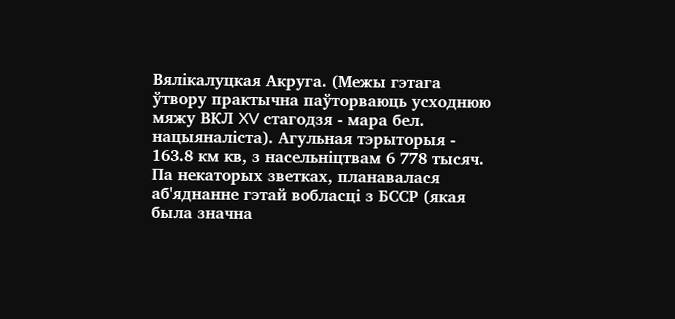Вялікалуцкая Акруга. (Межы гэтага ўтвору практычна паўторваюць усходнюю мяжу ВКЛ XV стагодзя - мара бел. нацыяналіста). Агульная тэрыторыя - 163.8 км кв, з насельніцтвам 6 778 тысяч.
Па некаторых зветках, планавалася аб'яднанне гэтай вобласці з БССР (якая была значна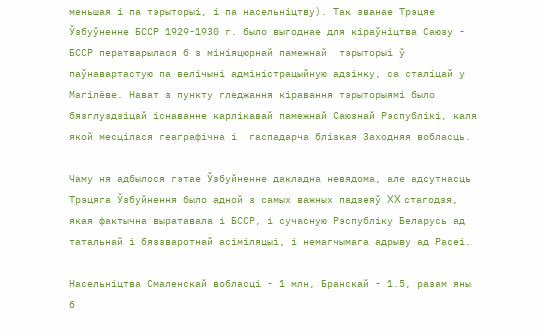меньшая і па тэрыторыі, і па насельніцтву). Так званае Трэцяе Ўзбуўненне БССР 1929-1930 г. было выгоднае для кіраўніцтва Саюзу - БССР ператварылася б з мініяцюрнай памежнай  тэрыторыі ў паўнавартастую па велічыні адміністрацыйную адзінку, са сталіцай у Магілёве. Нават з пункту гледжання кіравання тэрыторыямі было бязглуздзіцай існаванне карлікавай памежнай Саюзнай Рэспублікі, каля якой месцілася геаграфічна і  гаспадарча блізкая Заходняя вобласць.

Чаму ня адбылося гэтае Ўзбуйненне дакладна невядома, але адсутнасць Трэцяга Ўзбуйнення было адной з самых важных падзеяў XX стагодзя, якая фактычна выратавала і БССР, і сучасную Рэспубліку Беларусь ад татальнай і бяззваротнай асіміляцыі, і немагчымага адрыву ад Расеі.

Насельніцтва Смаленскай вобласці - 1 млн, Бранскай - 1.5, разам яны б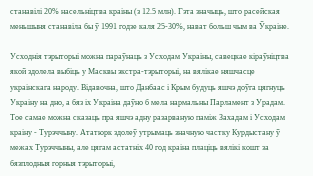станавілі 20% насельніцтва краіны (з 12.5 млн). Гэта значыць, што расейская меньшыня станавіла бы ў 1991 годзе каля 25-30%, нават больш чым ва Ўкраіне.

Усходнія тэрыторыі можна параўнаць з Усходам Украіны, савецкае кіраўніцтва якой здолела выбіць у Масквы экстра-тэрыторыі, на вялікае няшчасце украінскага народу. Відавочна, што Данбаас і Крым будуць яшчэ доўга цягнуць Украіну на дно, а бяз іх Украіна даўно б мела нармальны Парламент з Урадам. Тое самае можна сказаць пра яшчэ адну разарваную паміж Захадам і Усходам краіну - Турэччыну. Ататюрк здолеў утрымаць значную частку Курдыстану ў межах Турэччыны, але цягам астатніх 40 год краіна плаціць вялікі кошт за бязплодныя горныя тэрыторыі,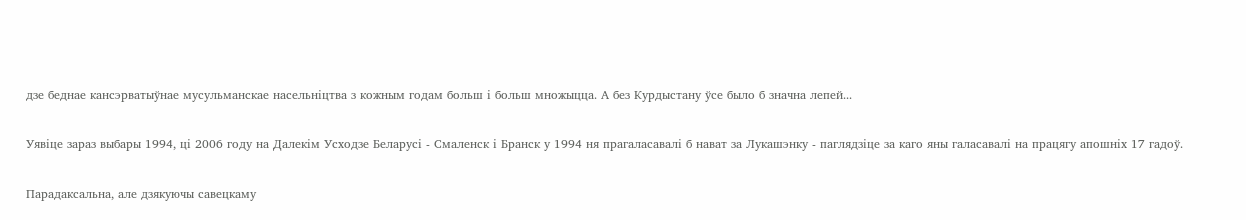дзе беднае кансэрватыўнае мусульманскае насельніцтва з кожным годам больш і больш множыцца. А без Курдыстану ўсе было б значна лепей...

Уявіце зараз выбары 1994, ці 2006 году на Далекім Усходзе Беларусі - Смаленск і Бранск у 1994 ня прагаласавалі б нават за Лукашэнку - паглядзіце за каго яны галасавалі на працягу апошніх 17 гадоў.

Парадаксальна, але дзякуючы савецкаму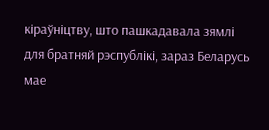кіраўніцтву, што пашкадавала зямлі для братняй рэспублікі, зараз Беларусь мае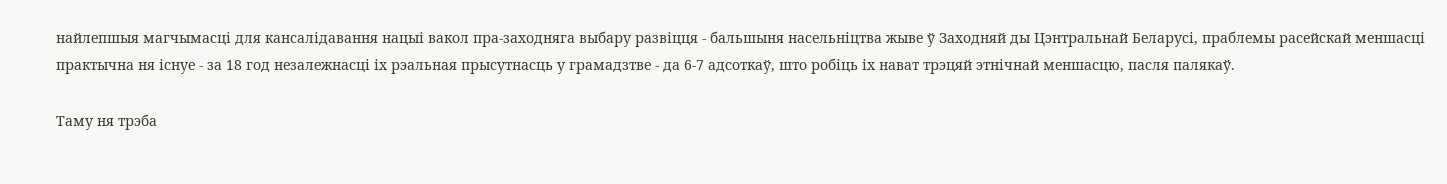найлепшыя магчымасці для кансалідавання нацыі вакол пра-заходняга выбару развіцця - бальшыня насельніцтва жыве ў Заходняй ды Цэнтральнай Беларусі, праблемы расейскай меншасці практычна ня існуе - за 18 год незалежнасці іх рэальная прысутнасць у грамадзтве - да 6-7 адсоткаў, што робіць іх нават трэцяй этнічнай меншасцю, пасля палякаў.

Таму ня трэба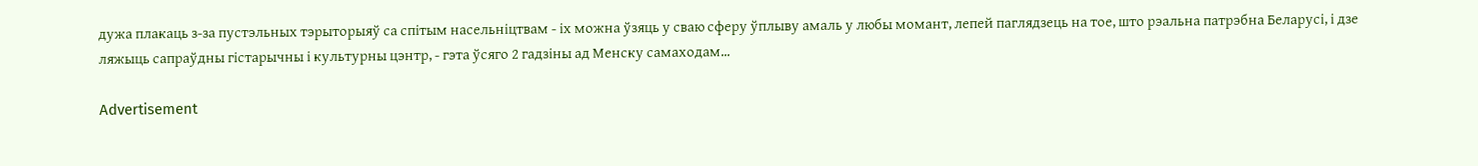дужа плакаць з-за пустэльных тэрыторыяў са спітым насельніцтвам - іх можна ўзяць у сваю сферу ўплыву амаль у любы момант, лепей паглядзець на тое, што рэальна патрэбна Беларусі, і дзе ляжыць сапраўдны гістарычны і культурны цэнтр, - гэта ўсяго 2 гадзіны ад Менску самаходам...

Advertisement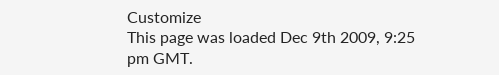Customize
This page was loaded Dec 9th 2009, 9:25 pm GMT.